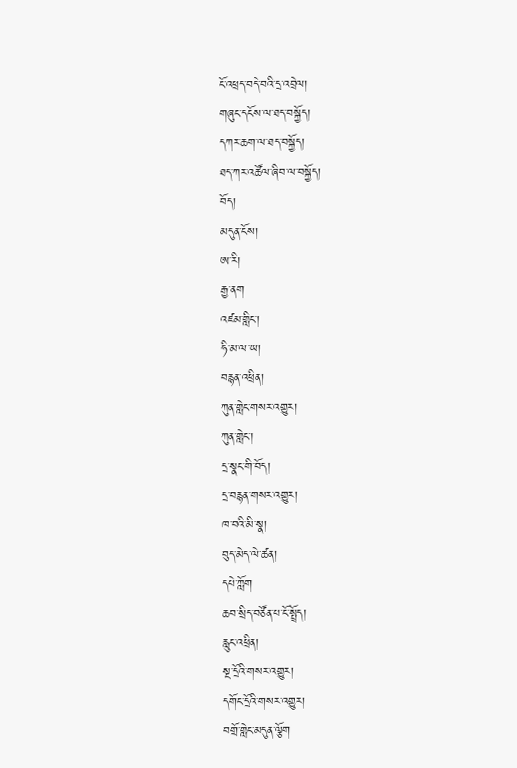ངོ་འཕྲད་བདེ་བའི་དྲ་འབྲེལ།
གཞུང་དངོས་ལ་ཐད་བསྐྱོད།
དཀར་ཆག་ལ་ཐད་བསྐྱོད།
ཐད་ཀར་འཚོལ་ཞིབ་ལ་བསྐྱོད།
བོད།
མདུན་ངོས།
ཨ་རི།
རྒྱ་ནག
འཛམ་གླིང་།
ཧི་མ་ལ་ཡ།
བརྙན་འཕྲིན།
ཀུན་གླེང་གསར་འགྱུར།
ཀུན་གླེང་།
དྲ་སྣང་གི་བོད།
དྲ་བརྙན་གསར་འགྱུར།
ཁ་བའི་མི་སྣ།
བུད་མེད་ལེ་ཚན།
དཔེ་ཀློག
ཆབ་སྲིད་བཙོན་པ་ངོ་སྤྲོད།
རླུང་འཕྲིན།
སྔ་དྲོའི་གསར་འགྱུར།
དགོང་དྲོའི་གསར་འགྱུར།
བགྲོ་གླེང་མདུན་ལྕོག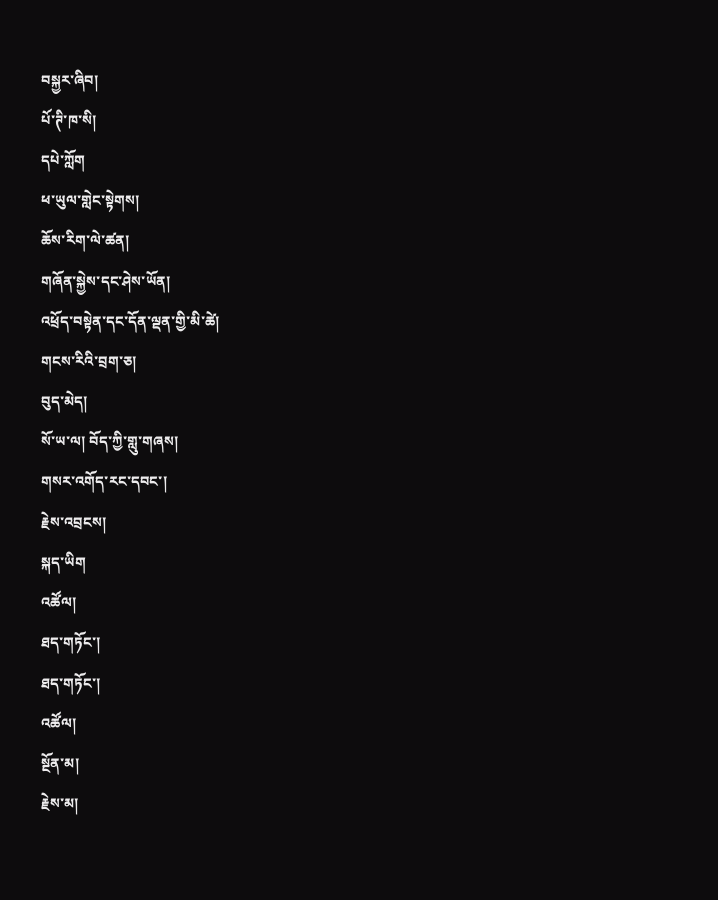བསྐྱར་ཞིབ།
པོ་ཊི་ཁ་སི།
དཔེ་ཀློག
ཕ་ཡུལ་གླེང་སྟེགས།
ཆོས་རིག་ལེ་ཚན།
གཞོན་སྐྱེས་དང་ཤེས་ཡོན།
འཕྲོད་བསྟེན་དང་དོན་ལྡན་གྱི་མི་ཚེ།
གངས་རིའི་བྲག་ཅ།
བུད་མེད།
སོ་ཡ་ལ། བོད་ཀྱི་གླུ་གཞས།
གསར་འགོད་རང་དབང་།
རྗེས་འབྲངས།
སྐད་ཡིག
འཚོལ།
ཐད་གཏོང་།
ཐད་གཏོང་།
འཚོལ།
སྔོན་མ།
རྗེས་མ།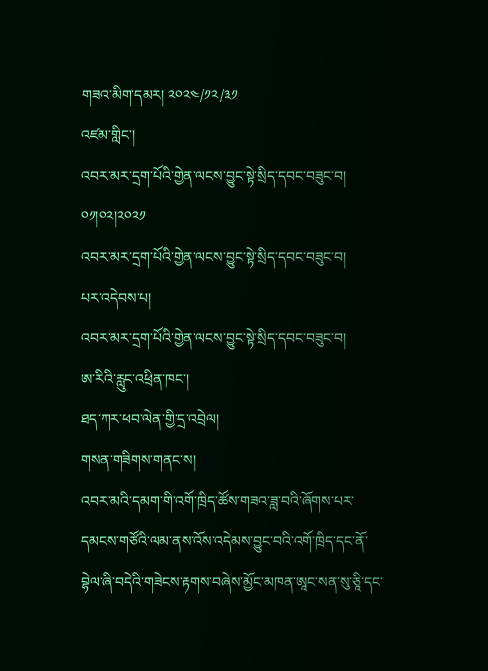གཟའ་མིག་དམར། ༢༠༢༤/༡༢/༣༡
འཛམ་གླིང་།
འབར་མར་དྲག་པོའི་གྱེན་ལངས་བྱུང་སྟེ་སྲིད་དབང་བཟུང་བ།
༠༡།༠༢།༢༠༢༡
འབར་མར་དྲག་པོའི་གྱེན་ལངས་བྱུང་སྟེ་སྲིད་དབང་བཟུང་བ།
པར་འདེབས་པ།
འབར་མར་དྲག་པོའི་གྱེན་ལངས་བྱུང་སྟེ་སྲིད་དབང་བཟུང་བ།
ཨ་རིའི་རླུང་འཕྲིན་ཁང་།
ཐད་ཀར་ཕབ་ལེན་གྱི་དྲ་འབྲེལ།
གསན་གཟིགས་གནང་ས།
འབར་མའི་དམག་གི་འགོ་ཁྲིད་ཚོས་གཟའ་ཟླ་བའི་ཞོགས་པར་དམངས་གཙོའི་ལམ་ནས་འོས་འདེམས་བྱུང་བའི་འགོ་ཁྲིད་དང་ནོ་བྷེལ་ཞི་བདེའི་གཟེངས་རྟགས་བཞེས་མྱོང་མཁན་ཨཱང་སན་སུ་ཅཱི་དང་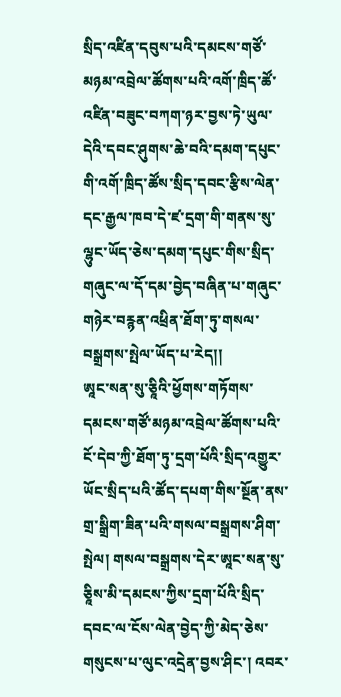སྲིད་འཛིན་དབུས་པའི་དམངས་གཙོ་མཉམ་འབྲེལ་ཚོགས་པའི་འགོ་ཁྲིད་ཚོ་འཛིན་བཟུང་བཀག་ཉར་བྱས་ཏེ་ཡུལ་དེའི་དབང་ཤུགས་ཆེ་བའི་དམག་དཔུང་གི་འགོ་ཁྲིད་ཚོས་སྲིད་དབང་རྩིས་ལེན་དང་རྒྱལ་ཁབ་དེ་ཛ་དྲག་གི་གནས་སུ་ལྷུང་ཡོད་ཅེས་དམག་དཔུང་གིས་སྲིད་གཞུང་ལ་དོ་དམ་བྱེད་བཞིན་པ་གཞུང་གཉེར་བརྙན་འཕྲིན་ཐོག་ཏུ་གསལ་བསྒྲགས་སྤེལ་ཡོད་པ་རེད།།
ཨཱང་སན་སུ་ཅཱིའི་ཕྱོགས་གཏོགས་དམངས་གཙོ་མཉམ་འབྲེལ་ཚོགས་པའི་ངོ་དེབ་ཀྱི་ཐོག་ཏུ་དྲག་པོའི་སྲིད་འགྱུར་ཡོང་སྲིད་པའི་ཚོད་དཔག་གིས་སྔོན་ནས་གྲ་སྒྲིག་ཟིན་པའི་གསལ་བསྒྲགས་ཤིག་སྤེལ། གསལ་བསྒྲགས་དེར་ཨཱང་སན་སུ་ཅཱིས་མི་དམངས་ཀྱིས་དྲག་པོའི་སྲིད་དབང་ལ་ངོས་ལེན་བྱེད་ཀྱི་མེད་ཅེས་གསུངས་པ་ལུང་འདྲེན་བྱས་ཤིང་། འབར་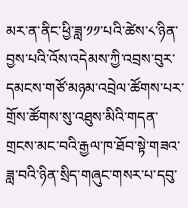མར་ན་ནིང་ཕྱི་ཟླ་༡༡་པའི་ཚེས་༨་ཉིན་བྱས་པའི་འོས་འདེམས་ཀྱི་འབྲས་བུར་དམངས་གཙོ་མཉམ་འབྲེལ་ཚོགས་པར་གྲོས་ཚོགས་སུ་འཐུས་མིའི་གདན་གྲངས་མང་བའི་རྒྱལ་ཁ་ཐོབ་སྟེ་གཟའ་ཟླ་བའི་ཉིན་སྲིད་གཞུང་གསར་པ་དབུ་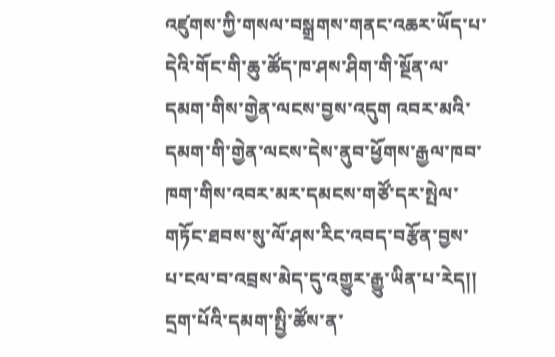འཛུགས་ཀྱི་གསལ་བསྒྲགས་གནང་འཆར་ཡོད་པ་དེའི་གོང་གི་ཆུ་ཚོད་ཁ་ཤས་ཤིག་གི་སྔོན་ལ་དམག་གིས་གྱེན་ལངས་བྱས་འདུག འབར་མའི་དམག་གི་གྱེན་ལངས་དེས་ནུབ་ཕྱོགས་རྒྱལ་ཁབ་ཁག་གིས་འབར་མར་དམངས་གཙོ་དར་སྤེལ་གཏོང་ཐབས་སུ་ལོ་ཤས་རིང་འབད་བརྩོན་བྱས་པ་ངལ་བ་འབྲས་མེད་དུ་འགྱུར་རྒྱུ་ཡིན་པ་རེད།།
དྲག་པོའི་དམག་སྤྱི་ཚོས་ན་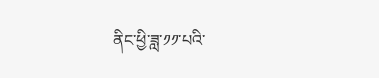ནིང་ཕྱི་ཟླ་༡༡་པའི་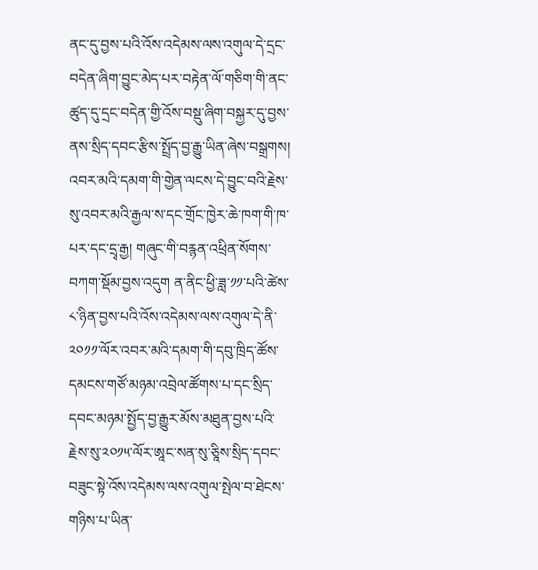ནང་དུ་བྱས་པའི་འོས་འདེམས་ལས་འགུལ་དེ་དྲང་བདེན་ཞིག་བྱུང་མེད་པར་བརྟེན་ལོ་གཅིག་གི་ནང་ཚུད་དུ་དྲང་བདེན་གྱི་འོས་བསྡུ་ཞིག་བསྐྱར་དུ་བྱས་ནས་སྲིད་དབང་རྩིས་སྤྲོད་བྱ་རྒྱུ་ཡིན་ཞེས་བསྒྲགས། འབར་མའི་དམག་གི་གྱེན་ལངས་དེ་བྱུང་བའི་རྗེས་སུ་འབར་མའི་རྒྱལ་ས་དང་གྲོང་ཁྱེར་ཆེ་ཁག་གི་ཁ་པར་དང་དྲྭ་རྒྱ། གཞུང་གི་བརྙན་འཕྲིན་སོགས་བཀག་སྡོམ་བྱས་འདུག ན་ནིང་ཕྱི་ཟླ་༡༡་པའི་ཚེས་༨་ཉིན་བྱས་པའི་འོས་འདེམས་ལས་འགུལ་དེ་ནི་༢༠༡༡་ལོར་འབར་མའི་དམག་གི་དབུ་ཁྲིད་ཚོས་དམངས་གཙོ་མཉམ་འབྲེལ་ཚོགས་པ་དང་སྲིད་དབང་མཉམ་སྤྱོད་བྱ་རྒྱུར་མོས་མཐུན་བྱས་པའི་རྗེས་སུ་༢༠༡༥་ལོར་ཨཱང་སན་སུ་ཅཱིས་སྲིད་དབང་བཟུང་སྟེ་འོས་འདེམས་ལས་འགུལ་སྤེལ་བ་ཐེངས་གཉིས་པ་ཡིན་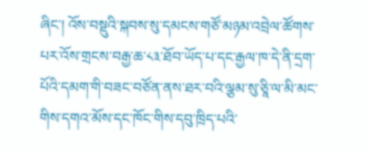ཞིང་། འོས་བསྡུའི་སྐབས་སུ་དམངས་གཙོ་མཉམ་འབྲེལ་ཚོགས་པར་འོས་གྲངས་བརྒྱ་ཆ་༨༣་ཐོབ་ཡོད་པ་དང་རྒྱལ་ཁ་དེ་ནི་དྲག་པོའི་དམག་གི་བཟང་བཙོན་ནས་ཐར་བའི་ལྕམ་སུ་ཅཱི་ལ་མི་མང་གིས་དགའ་མོས་དང་ཁོང་གིས་དབུ་ཁྲིད་པའི་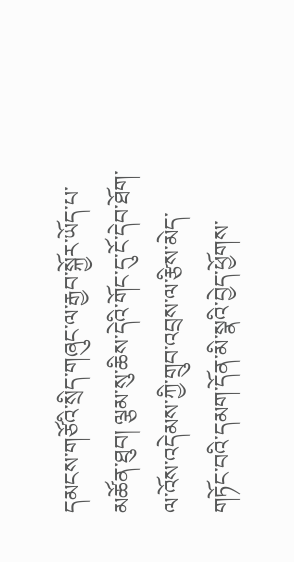དམངས་གཙོའི་སྲིད་གཞུང་ལ་རྒྱབ་སྐྱོར་ཡོད་པ་མཚོན་ཐུབ། ལྕམ་སུ་ཆིས་དེའི་གོང་དུ་ངོ་དེབ་ཐོག་ལ་འོས་འདེམས་ཀྱི་གྲུབ་འབྲས་ལ་རྩིས་མེད་གཏོང་བའི་དམག་དོན་མི་སྣའི་བྱེད་ཕྱོགས་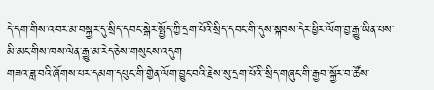དེ་དག་གིས་འབར་མ་བསྐྱར་དུ་སྲིད་དབང་སྒེར་སྤྱོད་ཀྱི་དྲག་པོའི་སྲིད་དབང་གི་དུས་སྐབས་དེར་ཕྱིར་ལོག་བྱ་རྒྱུ་ཡིན་པས་མི་མང་གིས་ཁས་ལེན་རྒྱུ་མ་རེད་ཅེས་གསུངས་འདུག
གཟའ་ཟླ་བའི་ཞོགས་པར་དམག་དཔུང་གི་གྱེན་ལོག་བྱུང་བའི་རྗེས་སུ་དྲག་པོའི་་སྲིད་གཞུང་གི་རྒྱབ་སྐྱོར་བ་ཚོས་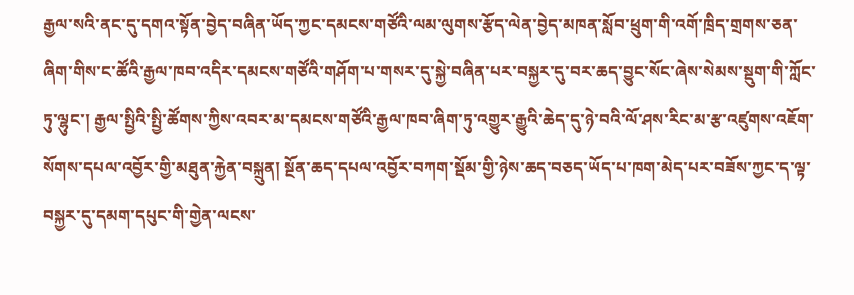རྒྱལ་སའི་ནང་དུ་དགའ་སྟོན་བྱེད་བཞིན་ཡོད་ཀྱང་དམངས་གཙོའི་ལམ་ལུགས་རྩོད་ལེན་བྱེད་མཁན་སློབ་ཕྲུག་གི་འགོ་ཁྲིད་གྲགས་ཅན་ཞིག་གིས་ང་ཚོའི་རྒྱལ་ཁབ་འདིར་དམངས་གཙོའི་གཤོག་པ་གསར་དུ་སྐྱེ་བཞིན་པར་བསྐྱར་དུ་བར་ཆད་བྱུང་སོང་ཞེས་སེམས་སྡུག་གི་ཀློང་ཏུ་ལྷུང་། རྒྱལ་སྤྱིའི་སྤྱི་ཚོགས་ཀྱིས་འབར་མ་དམངས་གཙོའི་རྒྱལ་ཁབ་ཞིག་ཏུ་འགྱུར་རྒྱུའི་ཆེད་དུ་ཉེ་བའི་ལོ་ཤས་རིང་མ་རྩ་འཛུགས་འཇོག་སོགས་དཔལ་འབྱོར་གྱི་མཐུན་རྐྱེན་བསྐྲུན། སྔོན་ཆད་དཔལ་འབྱོར་བཀག་སྡོམ་གྱི་ཉེས་ཆད་བཅད་ཡོད་པ་ཁག་མེད་པར་བཟོས་ཀྱང་ད་ལྟ་བསྐྱར་དུ་དམག་དཔུང་གི་གྱེན་ལངས་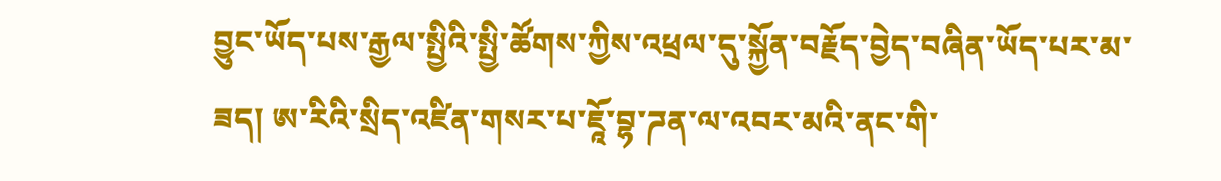བྱུང་ཡོད་པས་རྒྱལ་སྤྱིའི་སྤྱི་ཚོགས་ཀྱིས་འཕྲལ་དུ་སྐྱོན་བརྗོད་བྱེད་བཞིན་ཡོད་པར་མ་ཟད། ཨ་རིའི་སྲིད་འཛིན་གསར་པ་ཇཱོ་བྷ་ཌན་ལ་འབར་མའི་ནང་གི་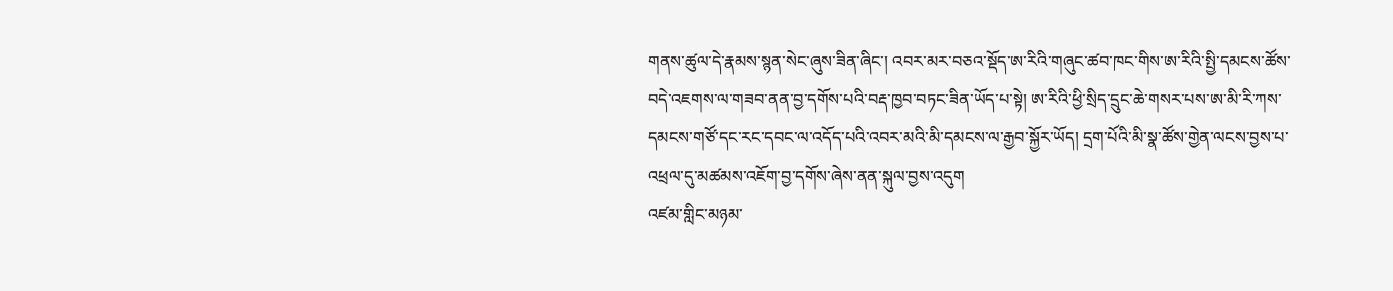གནས་ཚུལ་དེ་རྣམས་སྙན་སེང་ཞུས་ཟིན་ཞིང་། འབར་མར་བཅའ་སྡོད་ཨ་རིའི་གཞུང་ཚབ་ཁང་གིས་ཨ་རིའི་སྤྱི་དམངས་ཚོས་བདེ་འཇགས་ལ་གཟབ་ནན་བྱ་དགོས་པའི་བརྡ་ཁྱབ་བཏང་ཟིན་ཡོད་པ་སྟེ། ཨ་རིའི་ཕྱི་སྲིད་དྲུང་ཆེ་གསར་པས་ཨ་མི་རི་ཀས་དམངས་གཙོ་དང་རང་དབང་ལ་འདོད་པའི་འབར་མའི་མི་དམངས་ལ་རྒྱབ་སྐྱོར་ཡོད། དྲག་པོའི་མི་སྣ་ཚོས་གྱེན་ལངས་བྱས་པ་འཕྲལ་དུ་མཚམས་འཇོག་བྱ་དགོས་ཞེས་ནན་སྐུལ་བྱས་འདུག
འཛམ་གླིང་མཉམ་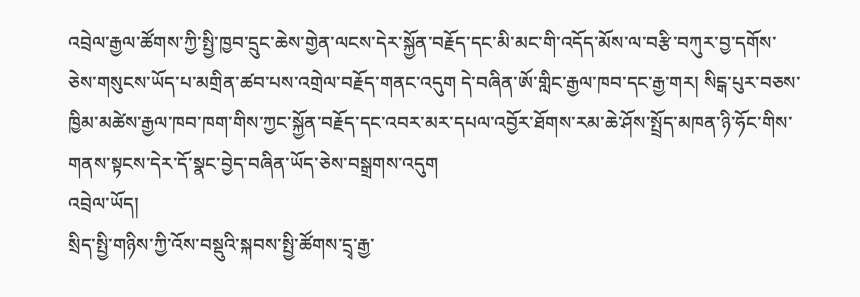འབྲེལ་རྒྱལ་ཚོགས་ཀྱི་སྤྱི་ཁྱབ་དྲུང་ཆེས་གྱེན་ལངས་དེར་སྐྱོན་བརྗོད་དང་མི་མང་གི་འདོད་མོས་ལ་བརྩི་བཀུར་བྱ་དགོས་ཅེས་གསུངས་ཡོད་པ་མགྲིན་ཚབ་པས་འགྲེལ་བརྗོད་གནང་འདུག དེ་བཞིན་ཨོ་གླིང་རྒྱལ་ཁབ་དང་རྒྱ་གར། སིངྒ་པུར་བཅས་ཁྱིམ་མཚེས་རྒྱལ་ཁབ་ཁག་གིས་ཀྱང་སྐྱོན་བརྗོད་དང་འབར་མར་དཔལ་འབྱོར་ཐོགས་རམ་ཆེ་ཤོས་སྤྲོད་མཁན་ཉི་ཧོང་གིས་གནས་སྟངས་དེར་དོ་སྣང་བྱེད་བཞིན་ཡོད་ཅེས་བསྒྲགས་འདུག
འབྲེལ་ཡོད།
སྲིད་སྤྱི་གཉིས་ཀྱི་འོས་བསྡུའི་སྐབས་སྤྱི་ཚོགས་དྲྭ་རྒྱ་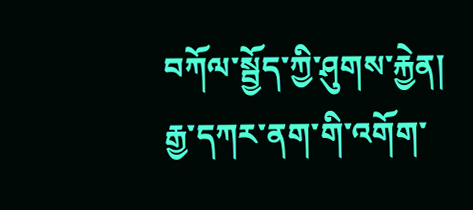བཀོལ་སྦྱོད་ཀྱི་ཤུགས་རྐྱེན།
རྒྱ་དཀར་ནག་གི་འགོག་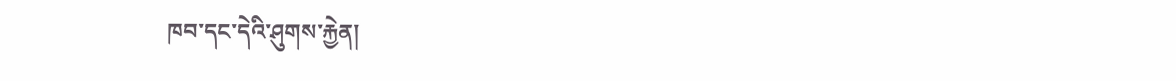ཁབ་དང་དེའི་ཤུགས་རྐྱེན།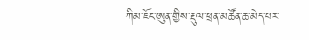ཀིམ་ཇོང་ཨུན་གྱིས་རྡུལ་ཕྲན་མཚོན་ཆ་མེད་པར་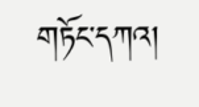གཏོང་དཀའ།